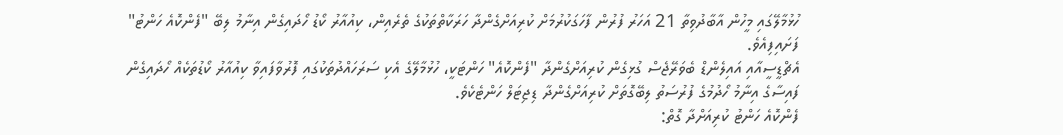ހުޅުމާލޭގައި މީހުން އާބާދުވިތާ 21 އަހަރު ފުރުން ފާހަގަކުރުމަށް ކުރިއަށްގެންދާ ހަރަކާތްތަކުގެ ތެރެއިން، ކިއުއާރު ކޯޑު ހޯދައިގެން އިނާމު ލިބޭ "ފެންކޮއެ ހަންޓު" ފަށައިފިއެވެ.
އެޗްޑީސީއާއި އައިލެންޑް ބެވަރޭޖެސް ގުޅިގެން ކުރިއަށްގެންދާ "ފެންކޮއެ" ހަންޓަކީ، ހުޅުމާލޭގެ އެކި ސަރަހައްދުތަކުގައި ފޮރުވާފައިވާ ކިއުއާރު ކޯޑުތަކެއް ހޯދައިގެން ފައިސާގެ އިނާމު ހޯދުމުގެ ފުރުސަތު ލިބޭގޮތަށް ކުރިއަށްގެންދާ ޑިޖިޓަލް ހަންޓެކެވެ.
ފެންކޮއެ ހަންޓު ކުރިއަށްދާ ގޮތް: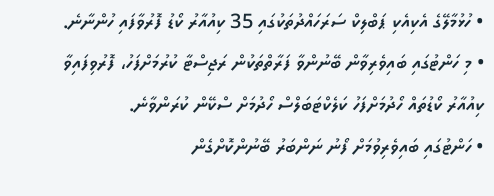• ހުޅުމާލޭގެ އެކިއެކި ޕަބްލިކް ސަރަހައްދުތަކުގައި 35 ކިއުއާރު ކޯޑު ފޮރުވާފައި ހުންނާނެ.
• މި ހަންޓުގައި ބައިވެރިވާން ބޭނުންވާ ފަރާތްތަކުން ރަޖިސްޓާ ކުރުމަށްފަހު، ފޮރުވިފައިވާ ކިއުއާރު ކޯޑުތައް ހޯދުމަށްފަހު ކަލެކްޓަބަލްސް ހޯދުމަށް ސްކޭން ކުރަންވާނެ.
• ހަންޓުގައި ބައިވެރިވުމަށް ފޯނު ނަންބަރު ބޭނުންކޮށްގެން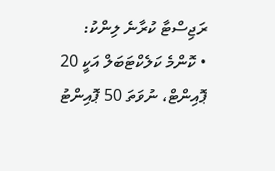ރަޖިސްޓާ ކުރާނެ ލިންކު:
• ކޮންމެ ކަލެކްޓަބަލް އަކީ 20 ޕޮއިންޓް، ނުވަތަ 50 ޕޮއިންޓު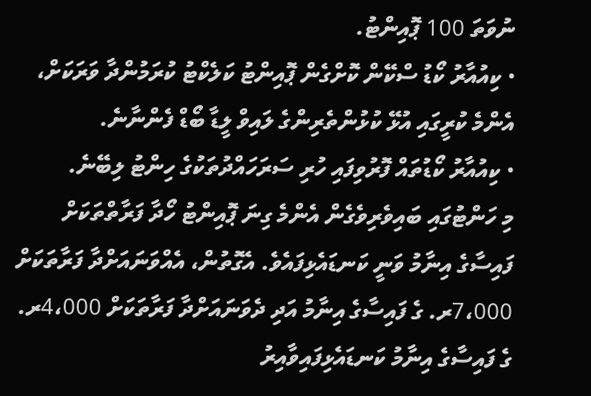ނުވަތަ 100 ޕޮއިންޓު.
• ކިއުއާރު ކޯޑު ސްކޭން ކޮށްގެން ޕޮއިންޓު ކަލެކްޓު ކުރަމުންދާ ވަރަކަށް، އެންމެ ކުރީގައި އުޅޭ ކުޅުންތެރިންގެ ލައިވް ލީޑާ ބޯޑް ފެންނާނެ.
• ކިއުއާރު ކޯޑުތައް ފޮރުވިފައި ހުރި ސަރަހައްދުތަކުގެ ހިންޓު ލިބޭނެ.
މި ހަންޓުގައި ބައިވެރިވެގެން އެންމެ ގިނަ ޕޮއިންޓު ހޯދާ ފަރާތްތަކަށް ފައިސާގެ އިނާމު ވަނީ ކަނޑައެޅިފައެވެ. އެގޮތުން، އެއްވަނައަށްދާ ފަރާތަކަށް 7،000ރ. ގެ ފައިސާގެ އިނާމު އަދި ދެވަނައަށްދާ ފަރާތަކަށް 4،000ރ. ގެ ފައިސާގެ އިނާމު ކަނޑައެޅިފައިވާއިރު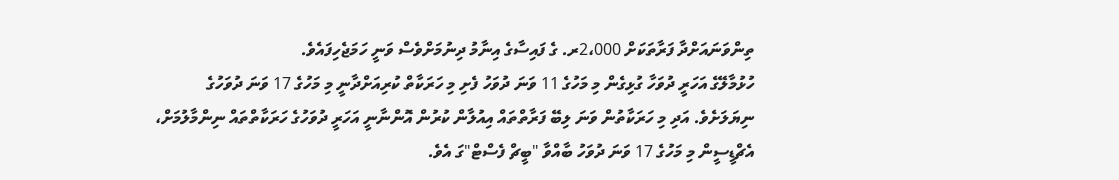ތިންވަނައަށްދާ ފަރާތަކަށް 2،000ރ. ގެ ފައިސާގެ އިނާމު ދިނުމަށްވެސް ވަނީ ހަމަޖެހިފައެވެ.
ހުޅުމާލޭގެ އަހަރީ ދުވަހާ ގުޅިގެން މި މަހުގެ 11 ވަނަ ދުވަހު ފެށި މި ހަރަކާތް ކުރިއަށްދާނީ މި މަހުގެ 17 ވަނަ ދުވަހުގެ ނިޔަލަށެވެ. އަދި މި ހަރަކާތުން ވަނަ ލިބޭ ފަރާތްތައް އިއުލާން ކުރުން އޮންނާނީ އަހަރީ ދުވަހުގެ ހަރަކާތްތައް ނިންމާލުމަށް، އެޗްޑީސީން މި މަހުގެ 17 ވަނަ ދުވަހު ބާއްވާ "ބީޗް ފެސްޓް"ގަ އެވެ.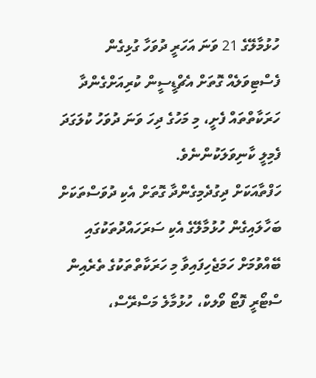ހުޅުމާލޭގެ 21 ވަނަ އަހަރީ ދުވަހާ ގުޅިގެން ފެސްޓިވަލެއް ގޮތަށް އެޗްޑީސީން ކުރިއަށްގެންދާ ހަރަކާތްތައް ފެށީ، މި މަހުގެ ދިހަ ވަނަ ދުވަހު ކުލަގަދަ ފެމިލީ ކާނިވަލަކުންނެވެ.
ހަފްތާއަކަށް ދިގުދެމިގެންދާ ގޮތަށް އެކި ދުވަސްތަކަށް ބަހާލައިގެން ހުޅުމާލޭގެ އެކި ސަރަހައްދުތަކުގައި ބޭއްވުމަށް ހަމަޖެހިފައިވާ މި ހަރަކާތްތަކުގެ ތެރެއިން ސްޓޯރީ ފޮޓޯ ވޯލކް، ހުޅުމާލެ މަސްރޭސް،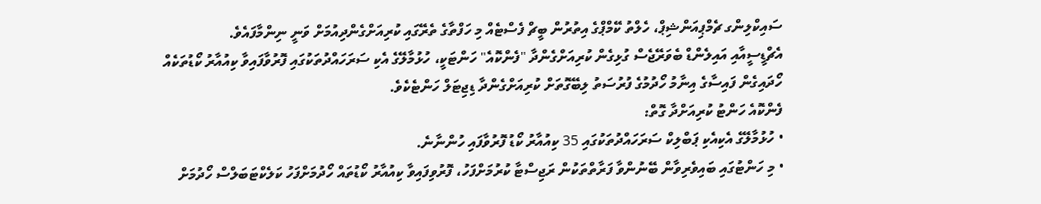ސައިކްލިންގ ޗެމްޕިއަންޝިޕް، ހެލްތު ކޭމްޕްގެ އިތުރުން ބީޗް ފެސްޓެއް މި ހަފްތާގެ ތެރޭގައި ކުރިއަށްގެންދިއުމަށް ވަނީ ނިންމާފައެވެ.
އެޗްޑީސީއާއި އައިލެންޑް ބެވަރޭޖެސް ގުޅިގެން ކުރިއަށްގެންދާ "ފެންކޮއެ" ހަންޓަކީ، ހުޅުމާލޭގެ އެކި ސަރަހައްދުތަކުގައި ފޮރުވާފައިވާ ކިއުއާރު ކޯޑުތަކެއް ހޯދައިގެން ފައިސާގެ އިނާމު ހޯދުމުގެ ފުރުސަތު ލިބޭގޮތަށް ކުރިއަށްގެންދާ ޑިޖިޓަލް ހަންޓެކެވެ.
ފެންކޮއެ ހަންޓު ކުރިއަށްދާ ގޮތް:
• ހުޅުމާލޭގެ އެކިއެކި ޕަބްލިކް ސަރަހައްދުތަކުގައި 35 ކިއުއާރު ކޯޑު ފޮރުވާފައި ހުންނާނެ.
• މި ހަންޓުގައި ބައިވެރިވާން ބޭނުންވާ ފަރާތްތަކުން ރަޖިސްޓާ ކުރުމަށްފަހު، ފޮރުވިފައިވާ ކިއުއާރު ކޯޑުތައް ހޯދުމަށްފަހު ކަލެކްޓަބަލްސް ހޯދުމަށް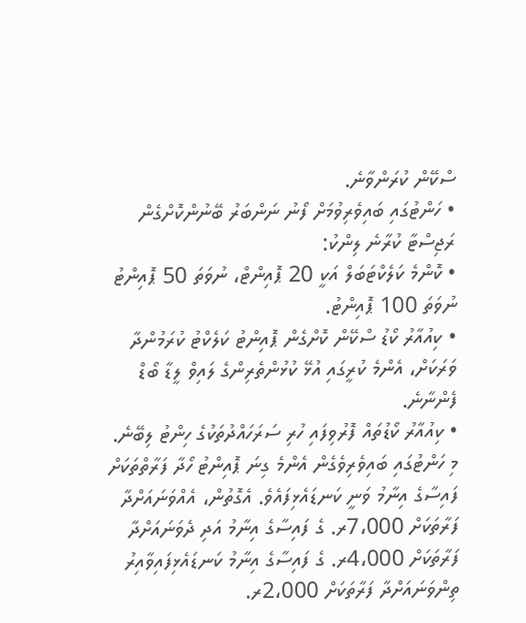ސްކޭން ކުރަންވާނެ.
• ހަންޓުގައި ބައިވެރިވުމަށް ފޯނު ނަންބަރު ބޭނުންކޮށްގެން ރަޖިސްޓާ ކުރާނެ ލިންކު:
• ކޮންމެ ކަލެކްޓަބަލް އަކީ 20 ޕޮއިންޓް، ނުވަތަ 50 ޕޮއިންޓު ނުވަތަ 100 ޕޮއިންޓު.
• ކިއުއާރު ކޯޑު ސްކޭން ކޮށްގެން ޕޮއިންޓު ކަލެކްޓު ކުރަމުންދާ ވަރަކަށް، އެންމެ ކުރީގައި އުޅޭ ކުޅުންތެރިންގެ ލައިވް ލީޑާ ބޯޑް ފެންނާނެ.
• ކިއުއާރު ކޯޑުތައް ފޮރުވިފައި ހުރި ސަރަހައްދުތަކުގެ ހިންޓު ލިބޭނެ.
މި ހަންޓުގައި ބައިވެރިވެގެން އެންމެ ގިނަ ޕޮއިންޓު ހޯދާ ފަރާތްތަކަށް ފައިސާގެ އިނާމު ވަނީ ކަނޑައެޅިފައެވެ. އެގޮތުން، އެއްވަނައަށްދާ ފަރާތަކަށް 7،000ރ. ގެ ފައިސާގެ އިނާމު އަދި ދެވަނައަށްދާ ފަރާތަކަށް 4،000ރ. ގެ ފައިސާގެ އިނާމު ކަނޑައެޅިފައިވާއިރު ތިންވަނައަށްދާ ފަރާތަކަށް 2،000ރ.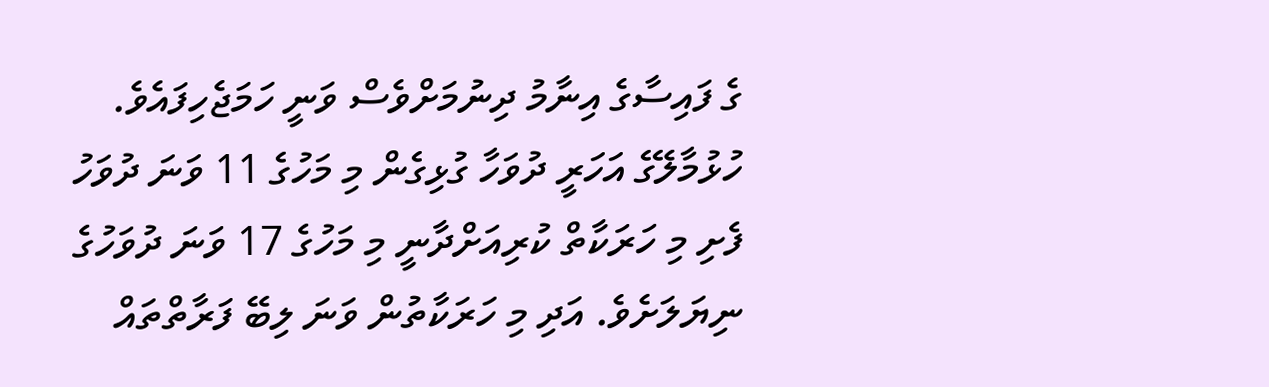ގެ ފައިސާގެ އިނާމު ދިނުމަށްވެސް ވަނީ ހަމަޖެހިފައެވެ.
ހުޅުމާލޭގެ އަހަރީ ދުވަހާ ގުޅިގެން މި މަހުގެ 11 ވަނަ ދުވަހު ފެށި މި ހަރަކާތް ކުރިއަށްދާނީ މި މަހުގެ 17 ވަނަ ދުވަހުގެ ނިޔަލަށެވެ. އަދި މި ހަރަކާތުން ވަނަ ލިބޭ ފަރާތްތައް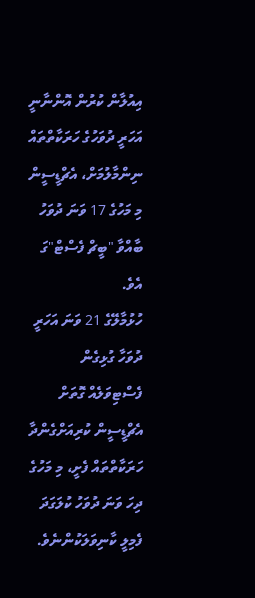އިއުލާން ކުރުން އޮންނާނީ އަހަރީ ދުވަހުގެ ހަރަކާތްތައް ނިންމާލުމަށް، އެޗްޑީސީން މި މަހުގެ 17 ވަނަ ދުވަހު ބާއްވާ "ބީޗް ފެސްޓް"ގަ އެވެ.
ހުޅުމާލޭގެ 21 ވަނަ އަހަރީ ދުވަހާ ގުޅިގެން ފެސްޓިވަލެއް ގޮތަށް އެޗްޑީސީން ކުރިއަށްގެންދާ ހަރަކާތްތައް ފެށީ، މި މަހުގެ ދިހަ ވަނަ ދުވަހު ކުލަގަދަ ފެމިލީ ކާނިވަލަކުންނެވެ.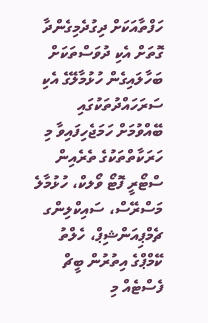ހަފްތާއަކަށް ދިގުދެމިގެންދާ ގޮތަށް އެކި ދުވަސްތަކަށް ބަހާލައިގެން ހުޅުމާލޭގެ އެކި ސަރަހައްދުތަކުގައި ބޭއްވުމަށް ހަމަޖެހިފައިވާ މި ހަރަކާތްތަކުގެ ތެރެއިން ސްޓޯރީ ފޮޓޯ ވޯލކް، ހުޅުމާލެ މަސްރޭސް، ސައިކްލިންގ ޗެމްޕިއަންޝިޕް، ހެލްތު ކޭމްޕްގެ އިތުރުން ބީޗް ފެސްޓެއް މި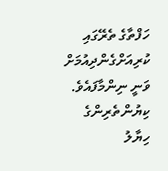ހަފްތާގެ ތެރޭގައި ކުރިއަށްގެންދިއުމަށް ވަނީ ނިންމާފައެވެ.
ކިޔުންތެރިންގެ ހިޔާލު